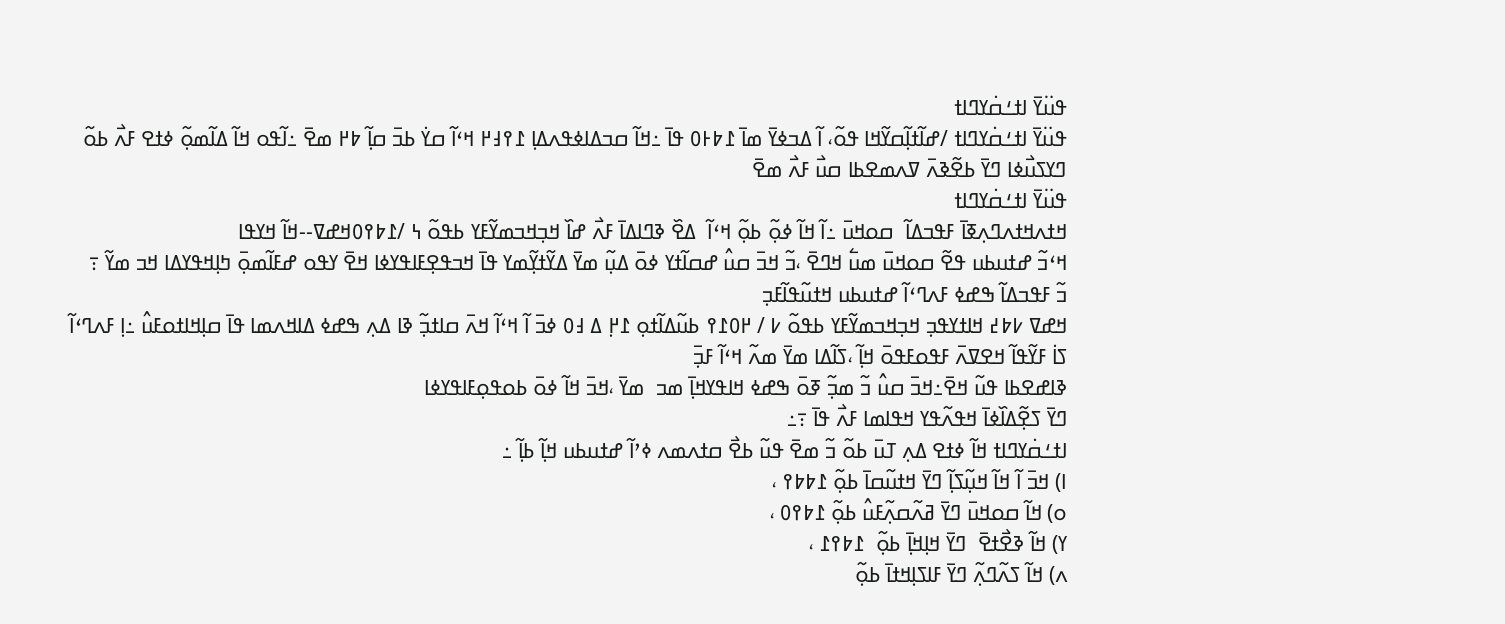ߟߎ߳ߌ߫ ߊߙߑߛ߭ߌߣߊߙ
ߟߎ߳ߌ߫ ߊߙߑߛ߭ߌߣߊߙ /ߝߊ߬ߙߊ߲߬ߛߌ߬ߞߊ ߟߋ߬، ߊ߬ ߡߏߦߌ߫ ߘߊ߫ ߁߈߅߀ ߟߊ߫ ߸ߞߊ߬ ߛߏߡߊߦߟߍߡߊ߲ ߁߉߃߂ ߞߵߊ߬ ߛߌ߭ ߕߏ߫ ߛߊ߲߬ ߈߂ ߘߐ߫ ߸ߊ߬ߟߋ ߞߊ߬ ߡߊ߬ߘߋ߲߬ ߦߙߐ ߓߍ߯ ߕߋ߬ ߣߌߖߎ߯ߦߊ ߣߌ߫ ߕߐ߬ߢߍ߫ ߜߍߘߐߕߊ ߛߎ߯ ߓߍ߯ ߘߐ߫
ߟߎ߳ߌ߫ ߊߙߑߛ߭ߌߣߊߙ
ߞߙߍߞߙߍߣߍ߲ߧߊ߫ ߓߟߏߡߊ߬  ߛߋߞߎ߫ ߸ߊ߬ ߞߊ߬ ߦߋ߲߬ ߕߋ߲߬ ߞߵߊ߬  ߡߐ߰ ߢߣߊߡߊ߫ ߓߍ߯ ߝߊ߰ ߞߏ߲ߞߏߘߌ߬ߓߌ ߕߟߋ߬ ߆ /߁߈߉߀ߞߝߜ--ߞߊ߬ ߞߌߟߊ
ߞߵߏ߬ ߝߙߎߕߎ ߟߐ߬ ߛߋߞߎ߫ ߘߎ߱ ߞߣߐ߫ ،ߏ߬ ߞߏ߫ ߛߎ߮ ߝߛߊ߬ߙߌ ߦߋ߫ ߡߎ߲߬ ߘߌ߫ ߡߌ߬ߙߌ߲߬ߘߌ ߟߊ߫ ߞߏߟߐ߲ߓߊߟߌߦߊ ߞߐ߫ ߌߟߋ ߝߓߊ߬ߘߋ߲߫ ߤߊ߲ߞߟߌߡߊ ߞߏ ߘߌ߬ ߹
ߏ߬ ߓߟߏߡߊ߬ ߒߝߦ ߓߍߣߵߊ߬ ߝߙߎߕߎ ߞߙߎ߬ߟߊ߬ߓߏ߲
ߞߝߜ ߇߈߄ ߞߊߙߌߟߏ߲ ߞߏ߲ߞߏߘߌ߬ߓߌ ߕߟߋ߬ ߇ / ߂߀߁߉ ߕߎ߬ߡߊ߬ߙߋ߲ ߁߂߲ ߡ ߃߀ ߦߏ߫ ߊ߬ ߞߵߊ߬ ߞߍ߫ ߛߊߙߏ߲߬ ߢߊ ߡߍ߲ ߒߝߦ ߡߊߞߍߘߊ ߟߊ߫ ߛߊ߲ߞߊߙߋߓߎ߮ ߸ߊ߲ ߓߍߣߵߊ߬ ߖߊ߭ ߓߌ߬ߟߊ߬ ߞߐߜߍ߫ ߓߟߋߓߟߋ߫ ߞߊ߲߬ ،ߖߊ߬ߡߊ ߘߌ߫ ߘߍ߬ ߞߵߊ߬ ߓߏ߲߫
ߢߊߝߐߕߊ ߟߎ߬ ߞߐ߫߸ߞߏ߫ ߛߎ߮ ߏ߬ ߘߏ߲߬ ߧߋ߫ ߒߝߦ ߞߊߟߌߞߊ߲߫ ߘߏ  ߘߌ߫ ،ߞߏ߫ ߞߊ߬ ߦߋ߫ ߕߋߟߋ߲ߓߊߟߌߦߊ
ߣߌ߫ ߖߐ߲߬ߡߊ߰ߦߊ߫ ߞߟߍ߬ߟߌ ߞߟߊߘߊ ߓߍ߯ ߟߊ߫ ߹߸
ߊߙߑߛ߭ߌߣߊߙ ߞߊ߬ ߦߙߐ ߡߍ߲ ߠߎ߫ ߕߋ߬ ߏ߬ ߘߐ߫ ߟߎ߬ ߕߐ߯ ߛߙߍߘߍ ߦߴߊ߬ ߝߙߎߕߎ ߞߊ߲߬ ߕߊ߲߬ ߸
ߊ) ߞߏ߫ ߊ߬ ߞߊ߬ ߞߎ߲߬ߖߊ߲߬ ߣߌ߫ ߞߙߎ߬ߛߊ߫ ߕߋ߲߬ ߁߈߈߉ ،
ߋ) ߞߊ߬ ߛߋߞߎ߫ ߣߌ߫ ߥߍ߬ߛߍ߲߬ߓߎ߮ ߕߋ߲߬ ߁߈߉߀ ،
ߌ) ߞߊ߬ ߢߐ߯ߙߐ߫  ߣߌ߫ ߞߊ߲ߞߊ߲߫ ߕߋ߲߬  ߁߈߉߁ ،
ߍ) ߞߊ߬ ߖߍ߬ߣߍ߲߬ ߣߌ߫ ߓߊߖߊ߲ߞߙߊ߫ ߕߋ߲߬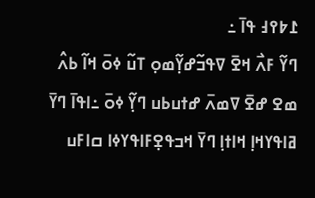߁߈߉߃ ߟߊ߫ ߸
ߣߌ߬ ߓߍ߯ ߞߐ߫ ߜߟߏ߬ߝߌ߲߬ߘߋ߲ ߠߎ߬ ߦߋ߫ ߞߊ߬ ߕߍ߮ ߘߐ ߝߐ߫ ߜߘߍ߫ ߝߙߎߕߎ ߣߌ߲߬ ߦߋ߫ ߸ߊߟߊ߫ ߣߌ߫ ߥߊߟߌߞߊ߲ ߞߊߙߊ߲ ߣߌ߫ ߞߏߟߐ߲ߓߊߟߌߦߊ ߛߊߓߎ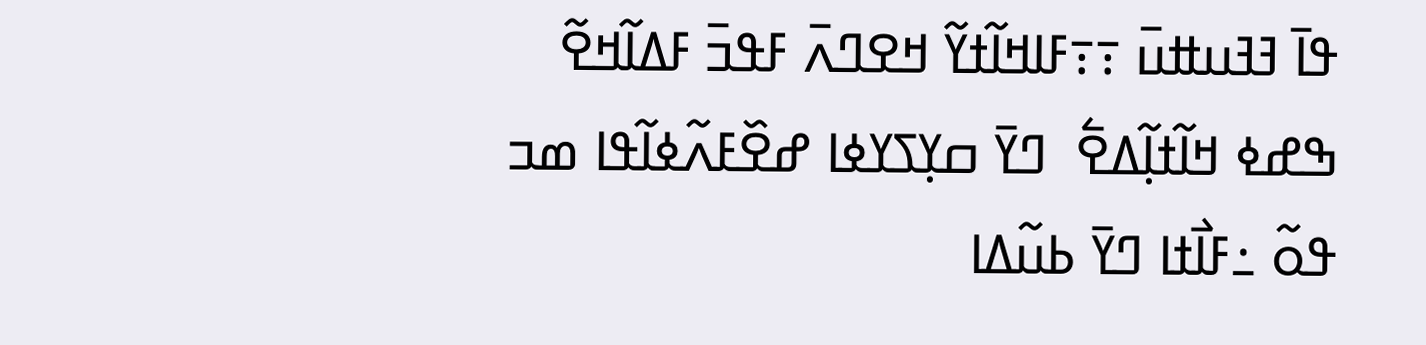ߟߊ߫ ߔߔߎߚߎ߫ ߹߹ߓߊߞߊ߬ߙߌ߬ ߞߐߣߍ߫ ߓߟߏ߫ ߓߡߊ߬ߞߐ߬ ߒߝߦ ߞߊ߬ߙߊ߲߬ߡߐ߱  ߣߌ߫ ߛߌ߲ߖߌߦߊ ߝߐ߰ߓߍ߬ߦߊ߬ߟߊ ߘߏ ߟߋ߬ ߸ߓߊ߯ߙߊ ߣߌ߫ ߕߎ߬ߡߊ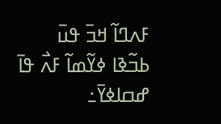ߓߍߣߊ߬ ߞߏ߫ ߟߎ߫ ߕߏ߬ߢߊ ߦߌ߬ߘߊ߬ ߓߍ߯ ߟߊ߫ ߝߛߊߦߌ߫߸